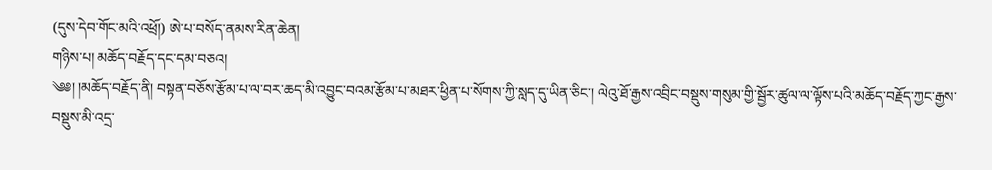(དུས་དེབ་གོང་མའི་འཕྲོ།) ཨེ་པ་བསོད་ནམས་རིན་ཆེན།
གཉིས་པ། མཆོད་བརྗོད་དང་དམ་བཅའ།
༄༅། །མཆོད་བརྗོད་ནི། བསྟན་བཅོས་རྩོམ་པ་ལ་བར་ཆད་མི་འབྱུང་བའམ་རྩོམ་པ་མཐར་ཕྱིན་པ་སོགས་ཀྱི་སླད་དུ་ཡིན་ཅིང་། ལེའུ་ཐོ་རྒྱས་འབྲིང་བསྡུས་གསུམ་གྱི་སྦྱོར་ཚུལ་ལ་ལྟོས་པའི་མཆོད་བརྗོད་ཀྱང་རྒྱས་བསྡུས་མི་འདྲ་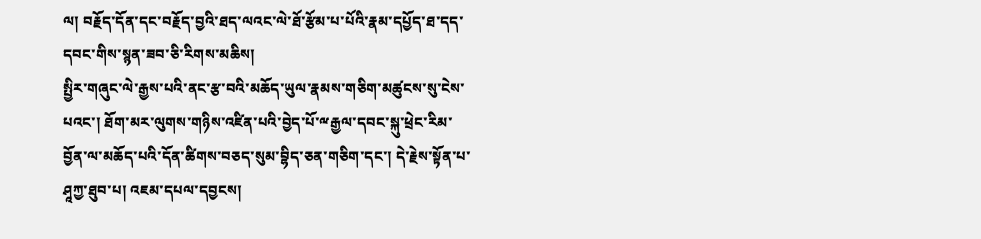ལ། བརྗོད་དོན་དང་བརྗོད་བྱའི་ཐད་ལའང་ལེ་ཐོ་རྩོམ་པ་པོའི་རྣམ་དཔྱོད་ཐ་དད་དབང་གིས་སྙན་ཟབ་ཅི་རིགས་མཆིས།
སྤྱིར་གཞུང་ལེ་རྒྱས་པའི་ནང་རྩ་བའི་མཆོད་ཡུལ་རྣམས་གཅིག་མཚུངས་སུ་ངེས་པའང་། ཐོག་མར་ལུགས་གཉིས་འཛིན་པའི་བྱེད་པོ་ྋརྒྱལ་དབང་སྐུ་ཕྲེང་རིམ་བྱོན་ལ་མཆོད་པའི་དོན་ཚིགས་བཅད་སུམ་བྷིད་ཅན་གཅིག་དང་། དེ་རྗེས་སྟོན་པ་ཤཱཀྱ་ཐུབ་པ། འཇམ་དཔལ་དབྱངས།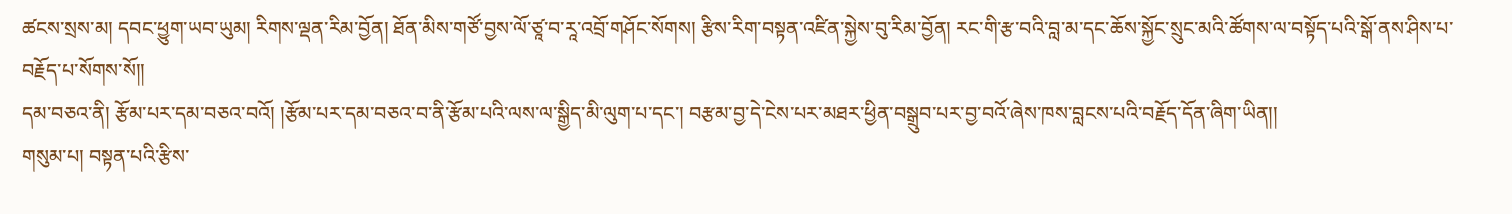ཚངས་སྲས་མ། དབང་ཕྱུག་ཡབ་ཡུམ། རིགས་ལྡན་རིམ་བྱོན། ཐོན་མིས་གཙོ་བྱས་ལོ་ཙཱ་བ་རཱ་འབྲོ་གཤོང་སོགས། རྩིས་རིག་བསྟན་འཛིན་སྐྱེས་བུ་རིམ་བྱོན། རང་གི་རྩ་བའི་བླ་མ་དང་ཆོས་སྐྱོང་སྲུང་མའི་ཚོགས་ལ་བསྟོད་པའི་སྒོ་ནས་ཤིས་པ་བརྗོད་པ་སོགས་སོ།།
དམ་བཅའ་ནི། རྩོམ་པར་དམ་བཅའ་བའོ། །རྩོམ་པར་དམ་བཅའ་བ་ནི་རྩོམ་པའི་ལས་ལ་སྒྱིད་མི་ལུག་པ་དང་། བརྩམ་བྱ་དེ་ངེས་པར་མཐར་ཕྱིན་བསྒྲུབ་པར་བྱ་བའོ་ཞེས་ཁས་བླངས་པའི་བརྗོད་དོན་ཞིག་ཡིན།།
གསུམ་པ། བསྟན་པའི་རྩིས་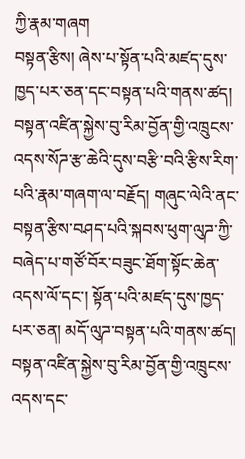ཀྱི་རྣམ་གཞག
བསྟན་རྩིས། ཞེས་པ་སྟོན་པའི་མཛད་དུས་ཁྱད་པར་ཅན་དང་བསྟན་པའི་གནས་ཚད། བསྟན་འཛིན་སྐྱེས་བུ་རིམ་བྱོན་གྱི་འཁྲུངས་འདས་སོཌ་རྩ་ཆེའི་དུས་བརྩི་བའི་རྩིས་རིག་པའི་རྣམ་གཞག་ལ་བརྗོད། གཞུང་ལེའི་ནང་བསྟན་རྩིས་བཤད་པའི་སྐབས་ཕུག་ལུཌ་ཀྱི་བཞེད་པ་གཙོ་བོར་བཟུང་ཐོག་སྟོང་ཆེན་འདས་ལོ་དང་། སྟོན་པའི་མཛད་དུས་ཁྱད་པར་ཅན། མདོ་ལུཌ་བསྟན་པའི་གནས་ཚད། བསྟན་འཛིན་སྐྱེས་བུ་རིམ་བྱོན་གྱི་འཁྲུངས་འདས་དང་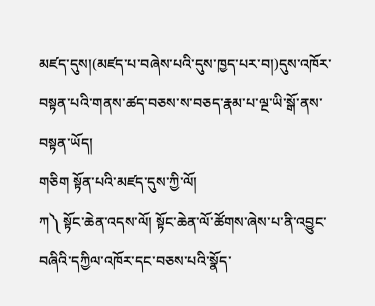མཛད་དུས།(མཛད་པ་བཞེས་པའི་དུས་ཁྱད་པར་བ།)དུས་འཁོར་བསྟན་པའི་གནས་ཚད་བཅས་ས་བཅད་རྣམ་པ་ལྔ་ཡི་སྒོ་ནས་བསྟན་ཡོད།
གཅིག སྟོན་པའི་མཛད་དུས་ཀྱི་ལོ།
ཀ༽ སྟོང་ཆེན་འདས་ལོ། སྟོང་ཆེན་ལོ་ཚོགས་ཞེས་པ་ནི་འབྱུང་བཞིའི་དཀྱིལ་འཁོར་དང་བཅས་པའི་སྣོད་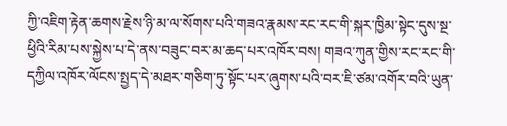ཀྱི་འཇིག་རྟེན་ཆགས་རྗེས་ཉི་མ་ལ་སོགས་པའི་གཟའ་རྣམས་རང་རང་གི་སྐར་ཁྱིམ་སྟེང་དུས་སྔ་ཕྱིའི་རིམ་པས་སྐྱེས་པ་དེ་ནས་བཟུང་བར་མ་ཆད་པར་འཁོར་བས། གཟའ་ཀུན་གྱིས་རང་རང་གི་དཀྱིལ་འཁོར་ལོངས་སྤྱད་དེ་མཐར་གཅིག་ཏུ་སྟོང་པར་ཞུགས་པའི་བར་ཇི་ཙམ་འགོར་བའི་ཡུན་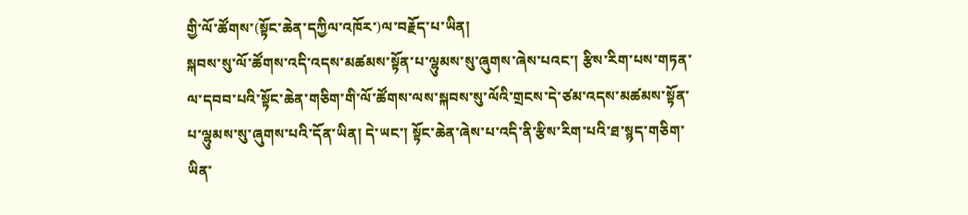གྱི་ལོ་ཚོགས་(སྟོང་ཆེན་དཀྱིལ་འཁོར་)ལ་བརྗོད་པ་ཡིན།
སྐབས་སུ་ལོ་ཚོགས་འདི་འདས་མཚམས་སྟོན་པ་ལྷུམས་སུ་ཞུགས་ཞེས་པའང་། རྩིས་རིག་པས་གཏན་ལ་དབབ་པའི་སྟོང་ཆེན་གཅིག་གི་ལོ་ཚོགས་ལས་སྐབས་སུ་ལོའི་གྲངས་དེ་ཙམ་འདས་མཚམས་སྟོན་པ་ལྷུམས་སུ་ཞུགས་པའི་དོན་ཡིན། དེ་ཡང་། སྟོང་ཆེན་ཞེས་པ་འདི་ནི་རྩིས་རིག་པའི་ཐ་སྙད་གཅིག་ཡིན་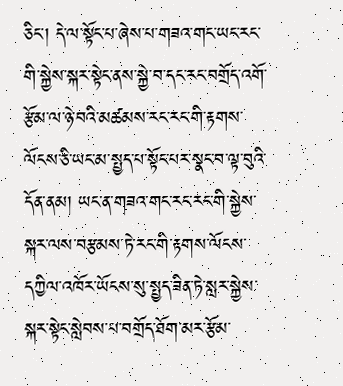ཅིང་། དེ་ལ་སྟོང་པ་ཞེས་པ་གཟའ་གང་ཡང་རང་གི་སྐྱེས་སྐར་སྟེང་ནས་སྐྱེ་བ་དང་རང་བགྲོད་འགོ་རྩོམ་ལ་ཉེ་བའི་མཚམས་རང་རང་གི་རྟགས་ལོངས་ཅི་ཡང་མ་སྤྱད་པ་སྟོང་པར་སྣང་བ་ལྟ་བུའི་དོན་ནམ། ཡང་ན་གཟའ་གང་རང་རང་གི་སྐྱེས་སྐར་ལས་བརྩམས་ཏེ་རང་གི་རྟགས་ལོངས་དཀྱིལ་འཁོར་ཡོངས་སུ་སྤྱད་ཟིན་ཏེ་སླར་སྐྱེས་སྐར་སྟེང་སླེབས་པ་བགྲོད་ཐོག་མར་རྩོམ་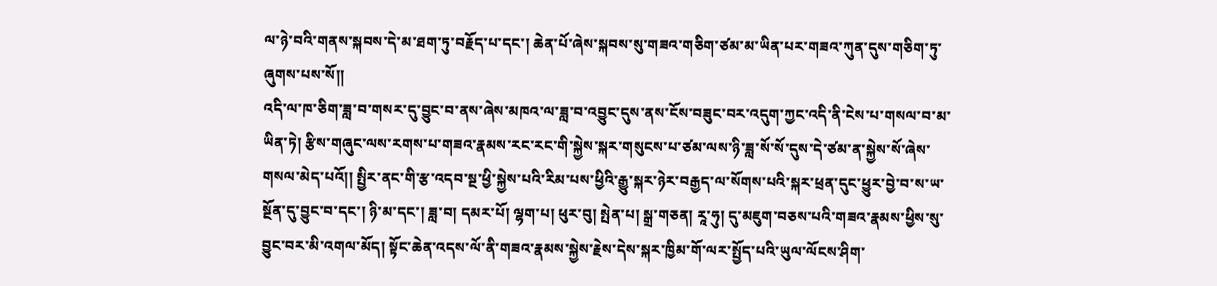ལ་ཉེ་བའི་གནས་སྐབས་དེ་མ་ཐག་ཏུ་བརྗོད་པ་དང་། ཆེན་པོ་ཞེས་སྐབས་སུ་གཟའ་གཅིག་ཙམ་མ་ཡིན་པར་གཟའ་ཀུན་དུས་གཅིག་ཏུ་ཞུགས་པས་སོ།།
འདི་ལ་ཁ་ཅིག་ཟླ་བ་གསར་དུ་བྱུང་བ་ནས་ཞེས་མཁའ་ལ་ཟླ་བ་འབྱུང་དུས་ནས་ངོས་བཟུང་བར་འདུག་ཀྱང་འདི་ནི་ངེས་པ་གསལ་བ་མ་ཡིན་ཏེ། རྩིས་གཞུང་ལས་རགས་པ་གཟའ་རྣམས་རང་རང་གི་སྐྱེས་སྐར་གསུངས་པ་ཙམ་ལས་ཉི་ཟླ་སོ་སོ་དུས་དེ་ཙམ་ན་སྐྱེས་སོ་ཞེས་གསལ་མེད་པའོ།། སྤྱིར་ནང་གི་རྩ་འདབ་སྔ་ཕྱི་སྐྱེས་པའི་རིམ་པས་ཕྱིའི་རྒྱུ་སྐར་ཉེར་བརྒྱད་ལ་སོགས་པའི་སྐར་ཕྲན་དུང་ཕྱུར་བྱེ་བ་ས་ཡ་སྔོན་དུ་བྱུང་བ་དང་། ཉི་མ་དང་། ཟླ་བ། དམར་པོ། ལྷག་པ། ཕུར་བུ། སྤེན་པ། སྒྲ་གཅན། རཱ་ཧུ། དུ་མཇུག་བཅས་པའི་གཟའ་རྣམས་ཕྱིས་སུ་བྱུང་བར་མི་འགལ་མོད། སྟོང་ཆེན་འདས་ལོ་ནི་གཟའ་རྣམས་སྐྱེས་རྗེས་དེས་སྐར་ཁྱིམ་གོ་ལར་སྤྱོད་པའི་ཡུལ་ལོངས་ཤིག་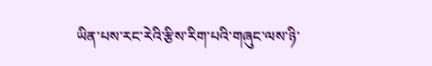ཡིན་པས་རང་རེའི་རྩིས་རིག་པའི་གཞུང་ལས་ཉི་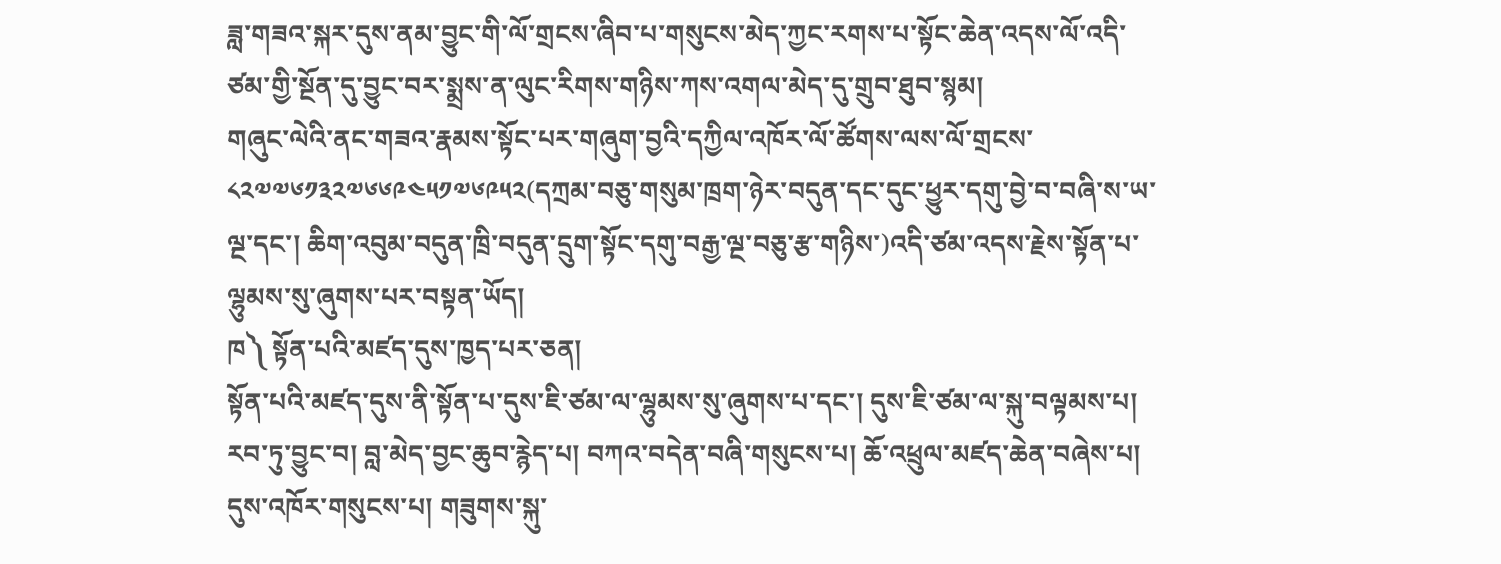ཟླ་གཟའ་སྐར་དུས་ནམ་བྱུང་གི་ལོ་གྲངས་ཞིབ་པ་གསུངས་མེད་ཀྱང་རགས་པ་སྟོང་ཆེན་འདས་ལོ་འདི་ཙམ་གྱི་སྔོན་དུ་བྱུང་བར་སྨྲས་ན་ལུང་རིགས་གཉིས་ཀས་འགལ་མེད་དུ་གྲུབ་ཐུབ་སྙམ།
གཞུང་ལེའི་ནང་གཟའ་རྣམས་སྟོང་པར་གཞུག་བྱའི་དཀྱིལ་འཁོར་ལོ་ཚོགས་ལས་ལོ་གྲངས་ ༨༢༧༧༦༡༣༢༧༦༦༩༤༥༡༧༦༩༥༢(དཀྲམ་བཅུ་གསུམ་ཁྲག་ཉེར་བདུན་དང་དུང་ཕྱུར་དགུ་བྱེ་བ་བཞི་ས་ཡ་ལྔ་དང་། ཆིག་འབུམ་བདུན་ཁྲི་བདུན་དྲུག་སྟོང་དགུ་བརྒྱ་ལྔ་བཅུ་རྩ་གཉིས་)འདི་ཙམ་འདས་རྗེས་སྟོན་པ་ལྷུམས་སུ་ཞུགས་པར་བསྟན་ཡོད།
ཁ༽ སྟོན་པའི་མཛད་དུས་ཁྱད་པར་ཅན།
སྟོན་པའི་མཛད་དུས་ནི་སྟོན་པ་དུས་ཇི་ཙམ་ལ་ལྷུམས་སུ་ཞུགས་པ་དང་། དུས་ཇི་ཙམ་ལ་སྐུ་བལྟམས་པ། རབ་ཏུ་བྱུང་བ། བླ་མེད་བྱང་ཆུབ་རྙེད་པ། བཀའ་བདེན་བཞི་གསུངས་པ། ཆོ་འཕྲུལ་མཛད་ཆེན་བཞེས་པ། དུས་འཁོར་གསུངས་པ། གཟུགས་སྐུ་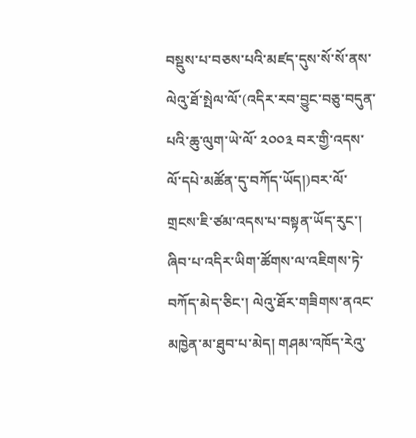བསྡུས་པ་བཅས་པའི་མཛད་དུས་སོ་སོ་ནས་ལེའུ་ཐོ་སྤེལ་ལོ་(འདིར་རབ་བྱུང་བཅུ་བདུན་པའི་ཆུ་ལུག་ཡེ་ལོ་ ༢༠༠༣ བར་གྱི་འདས་ལོ་དཔེ་མཚོན་དུ་བཀོད་ཡོད།)བར་ལོ་གྲངས་ཇི་ཙམ་འདས་པ་བསྟན་ཡོད་རུང་། ཞིབ་པ་འདིར་ཡིག་ཚོགས་ལ་འཇིགས་ཏེ་བཀོད་མེད་ཅིང་། ལེའུ་ཐོར་གཟིགས་ནའང་མཁྱེན་མ་ཐུབ་པ་མེད། གཤམ་འཁོད་རེའུ་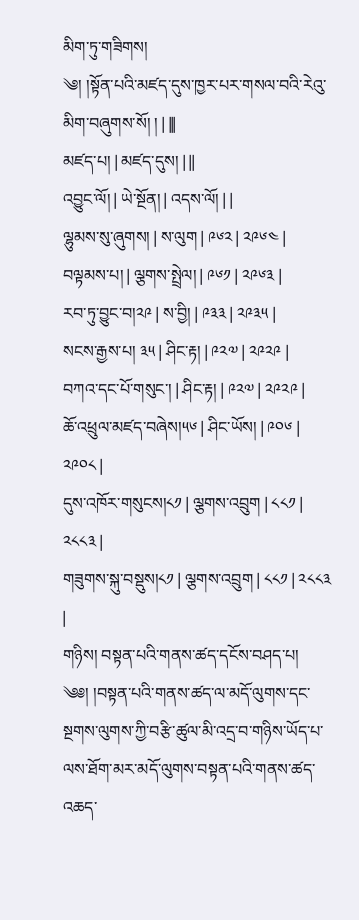མིག་ཏུ་གཟིགས།
༄། །སྟོན་པའི་མཛད་དུས་ཁྱར་པར་གསལ་བའི་རེའུ་མིག་བཞུགས་སོ། ། | |||
མཛད་པ། | མཛད་དུས། | ||
འབྱུང་ལོ། | ཡེ་སྔོན། | འདས་ལོ། | |
ལྷུམས་སུ་ཞུགས། | ས་ལུག | ༩༦༢ | ༢༩༦༤ |
བལྟམས་པ། | ལྕགས་སྤྲེལ། | ༩༦༡ | ༢༩༦༣ |
རབ་ཏུ་བྱུང་བ།༢༩ | ས་བྱི། | ༩༣༣ | ༢༩༣༥ |
སངས་རྒྱས་པ། ༣༥ | ཤིང་རྟ། | ༩༢༧ | ༢༩༢༩ |
བཀའ་དང་པོ་གསུང་། | ཤིང་རྟ། | ༩༢༧ | ༢༩༢༩ |
ཆོ་འཕྲུལ་མཛད་བཞེས།༥༦ | ཤིང་ཡོས། | ༩༠༦ | ༢༩༠༨ |
དུས་འཁོར་གསུངས།༨༡ | ལྕགས་འབྲུག | ༨༨༡ | ༢༨༨༣ |
གཟུགས་སྐུ་བསྡུས།༨༡ | ལྕགས་འབྲུག | ༨༨༡ | ༢༨༨༣ |
གཉིས། བསྟན་པའི་གནས་ཚད་དངོས་བཤད་པ།
༄༅། །བསྟན་པའི་གནས་ཚད་ལ་མདོ་ལུགས་དང་སྔགས་ལུགས་ཀྱི་བརྩི་ཚུལ་མི་འདྲ་བ་གཉིས་ཡོད་པ་ལས་ཐོག་མར་མདོ་ལུགས་བསྟན་པའི་གནས་ཚད་འཆད་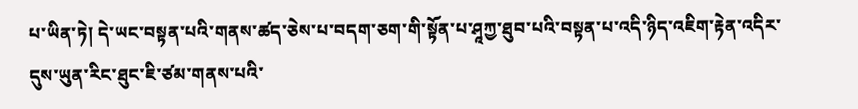པ་ཡིན་ཏེ། དེ་ཡང་བསྟན་པའི་གནས་ཚད་ཅེས་པ་བདག་ཅག་གི་སྟོན་པ་ཤཱཀྱ་ཐུབ་པའི་བསྟན་པ་འདི་ཉིད་འཇིག་རྟེན་འདིར་དུས་ཡུན་རིང་ཐུང་ཇི་ཙམ་གནས་པའི་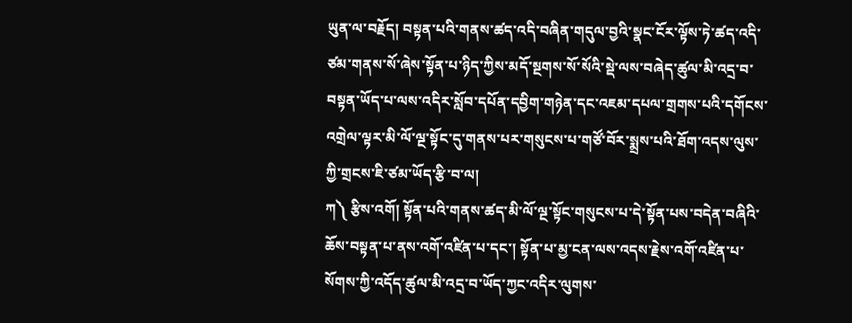ཡུན་ལ་བརྗོད། བསྟན་པའི་གནས་ཚད་འདི་བཞིན་གདུལ་བྱའི་སྣང་ངོར་ལྟོས་ཏེ་ཚད་འདི་ཙམ་གནས་སོ་ཞེས་སྟོན་པ་ཉིད་ཀྱིས་མདོ་སྔགས་སོ་སོའི་སྡེ་ལས་བཞེད་ཚུལ་མི་འདྲ་བ་བསྟན་ཡོད་པ་ལས་འདིར་སློབ་དཔོན་དབྱིག་གཉེན་དང་འཇམ་དཔལ་གྲགས་པའི་དགོངས་འགྲེལ་ལྟར་མི་ལོ་ལྔ་སྟོང་དུ་གནས་པར་གསུངས་པ་གཙོ་བོར་སྨྲས་པའི་ཐོག་འདས་ལུས་ཀྱི་གྲངས་ཇི་ཙམ་ཡོད་རྩི་བ་ལ།
ཀ༽ རྩིས་འགོ། སྟོན་པའི་གནས་ཚད་མི་ལོ་ལྔ་སྟོང་གསུངས་པ་དེ་སྟོན་པས་བདེན་བཞིའི་ཆོས་བསྟན་པ་ནས་འགོ་འཛིན་པ་དང་། སྟོན་པ་མྱ་ངན་ལས་འདས་རྗེས་འགོ་འཛིན་པ་སོགས་ཀྱི་འདོད་ཚུལ་མི་འདྲ་བ་ཡོད་ཀྱང་འདིར་ལུགས་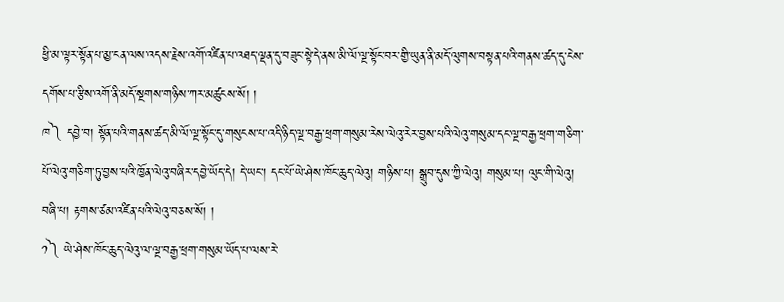ཕྱི་མ་ལྟར་སྟོན་པ་མྱ་ངན་ལས་འདས་རྗེས་འགོ་འཛིན་པ་འཐད་ལྡན་དུ་བཟུང་སྟེ་དེ་ནས་མི་ལོ་ལྔ་སྟོང་བར་གྱི་ཡུན་ནི་མདོ་ལུགས་བསྟན་པའི་གནས་ཚད་དུ་ངེས་དགོས་པ་རྩིས་འགོ་ནི་མདོ་སྔགས་གཉིས་ཀར་མཚུངས་སོ། །
ཁ༽ དབྱེ་བ། སྟོན་པའི་གནས་ཚད་མི་ལོ་ལྔ་སྟོང་དུ་གསུངས་པ་འདི་ཉིད་ལྔ་བརྒྱ་ཕྲག་གསུམ་རེས་ལེའུ་རེར་བྱས་པའི་ལེའུ་གསུམ་དང་ལྔ་བརྒྱ་ཕྲག་གཅིག་པོ་ལེའུ་གཅིག་ཏུ་བྱས་པའི་ཁྱོན་ལེའུ་བཞིར་དབྱེ་ཡོད་དེ། དེ་ཡང་། དང་པོ་ཡེ་ཤེས་ཁོང་ཆུད་ལེའུ། གཉིས་པ། སྒྲུབ་དུས་ཀྱི་ལེའུ། གསུམ་པ། ལུང་གི་ལེའུ། བཞི་པ། རྟགས་ཙམ་འཛིན་པའི་ལེའུ་བཅས་སོ། །
༡༽ ཡེ་ཤེས་ཁོང་ཆུད་ལེའུ་ལ་ལྔ་བརྒྱ་ཕྲག་གསུམ་ཡོད་པ་ལས་རེ་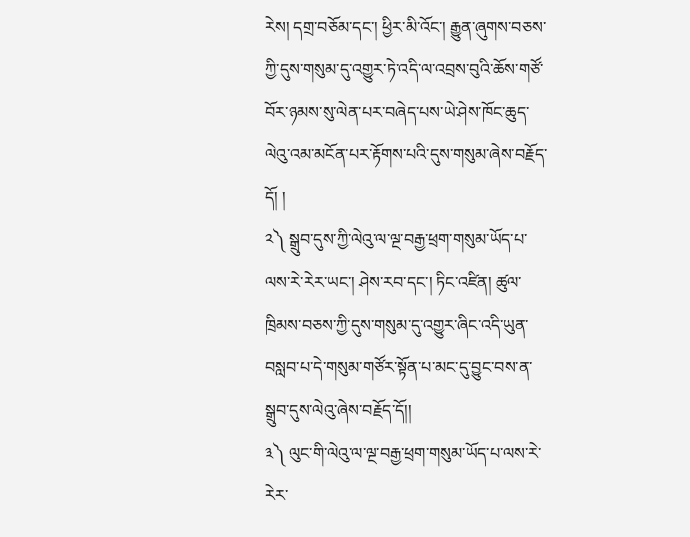རེས། དགྲ་བཅོམ་དང་། ཕྱིར་མི་འོང་། རྒྱུན་ཞུགས་བཅས་ཀྱི་དུས་གསུམ་དུ་འགྱུར་ཏེ་འདི་ལ་འབྲས་བུའི་ཆོས་གཙོ་བོར་ཉམས་སུ་ལེན་པར་བཞེད་པས་ཡེ་ཤེས་ཁོང་ཆུད་ལེའུ་འམ་མངོན་པར་རྟོགས་པའི་དུས་གསུམ་ཞེས་བརྗོད་དོ། །
༢༽ སྒྲུབ་དུས་ཀྱི་ལེའུ་ལ་ལྔ་བརྒྱ་ཕྲག་གསུམ་ཡོད་པ་ལས་རེ་རེར་ཡང་། ཤེས་རབ་དང་། ཏིང་འཛིན། ཚུལ་ཁྲིམས་བཅས་ཀྱི་དུས་གསུམ་དུ་འགྱུར་ཞིང་འདི་ཡུན་བསླབ་པ་དེ་གསུམ་གཙོར་སྟོན་པ་མང་དུ་བྱུང་བས་ན་སྒྲུབ་དུས་ལེའུ་ཞེས་བརྗོད་དོ།།
༣༽ ལུང་གི་ལེའུ་ལ་ལྔ་བརྒྱ་ཕྲག་གསུམ་ཡོད་པ་ལས་རེ་རེར་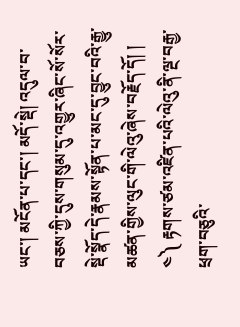ཡང་། མངོན་པ་དང་། མདོ་སྡེ། འདུལ་བ་བཅས་ཀྱི་དུས་གསུམ་དུ་འགྱུར་ཞིང་སོ་སོར་སྡེ་སྣོད་དེ་རྣམས་སྟོན་པ་མང་དུ་བྱུང་བའི་རྒྱུ་མཚན་གྱིས་ལུང་གི་ལེའུ་ཞེས་བརྗོད་དོ། །
༤༽ རྟགས་ཙམ་འཛིན་པའི་ལེའུ་ནི་ལྔ་བརྒྱ་ཕྲག་བཅུའི་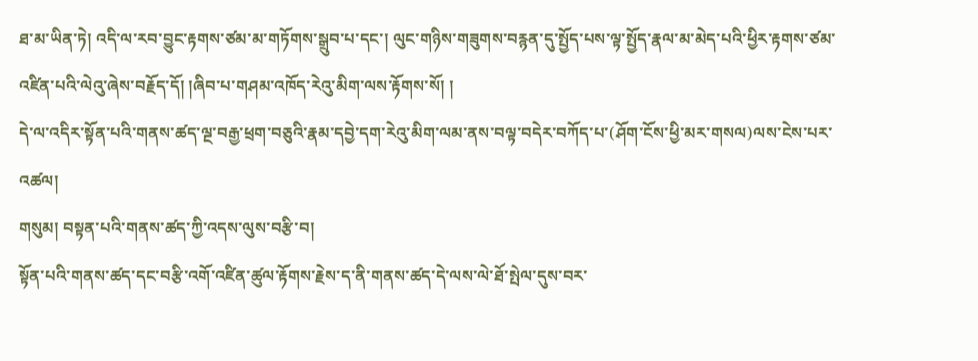ཐ་མ་ཡིན་ཏེ། འདི་ལ་རབ་བྱུང་རྟགས་ཙམ་མ་གཏོགས་སྒྲུབ་པ་དང་། ལུང་གཉིས་གཟུགས་བརྙན་དུ་སྤྱོད་པས་ལྟ་སྤྱོད་རྣལ་མ་མེད་པའི་ཕྱིར་རྟགས་ཙམ་འཛིན་པའི་ལེའུ་ཞེས་བརྗོད་དོ། །ཞིབ་པ་གཤམ་འཁོད་རེའུ་མིག་ལས་རྟོགས་སོ། །
དེ་ལ་འདིར་སྟོན་པའི་གནས་ཚད་ལྔ་བརྒྱ་ཕྲག་བཅུའི་རྣམ་དབྱེ་དག་རེའུ་མིག་ལམ་ནས་བལྟ་བདེར་བཀོད་པ་(ཤོག་ངོས་ཕྱི་མར་གསལ)ལས་ངེས་པར་འཚལ།
གསུམ། བསྟན་པའི་གནས་ཚད་ཀྱི་འདས་ལུས་བརྩི་བ།
སྟོན་པའི་གནས་ཚད་དང་བརྩི་འགོ་འཛིན་ཚུལ་རྟོགས་རྗེས་ད་ནི་གནས་ཚད་དེ་ལས་ལེ་ཐོ་སྤེལ་དུས་བར་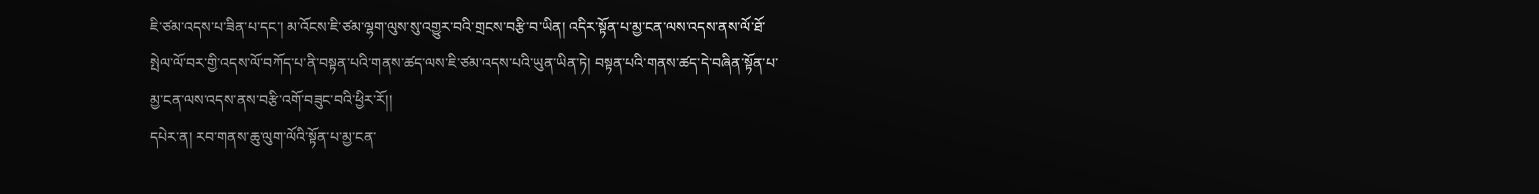ཇི་ཙམ་འདས་པ་ཟིན་པ་དང་། མ་འོངས་ཇི་ཙམ་ལྷག་ལུས་སུ་འགྱུར་བའི་གྲངས་བརྩི་བ་ཡིན། འདིར་སྟོན་པ་མྱ་ངན་ལས་འདས་ནས་ལོ་ཐོ་སྤེལ་ལོ་བར་གྱི་འདས་ལོ་བཀོད་པ་ནི་བསྟན་པའི་གནས་ཚད་ལས་ཇི་ཙམ་འདས་པའི་ཡུན་ཡིན་ཏེ། བསྟན་པའི་གནས་ཚད་དེ་བཞིན་སྟོན་པ་མྱ་ངན་ལས་འདས་ནས་བརྩི་འགོ་བཟུང་བའི་ཕྱིར་རོ།།
དཔེར་ན། རབ་གནས་ཆུ་ལུག་ལོའི་སྟོན་པ་མྱ་ངན་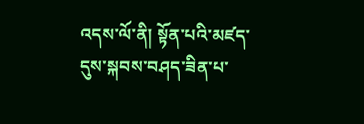འདས་ལོ་ནི། སྟོན་པའི་མཛད་དུས་སྐབས་བཤད་ཟིན་པ་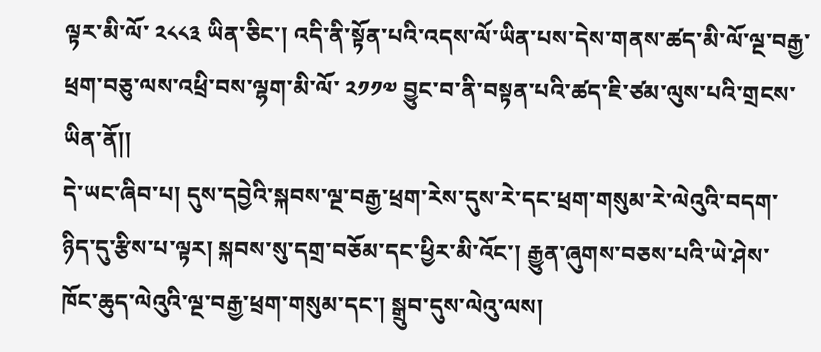ལྟར་མི་ལོ་ ༢༨༨༣ ཡིན་ཅིང་། འདི་ནི་སྟོན་པའི་འདས་ལོ་ཡིན་པས་དེས་གནས་ཚད་མི་ལོ་ལྔ་བརྒྱ་ཕྲག་བཅུ་ལས་འཕྲི་བས་ལྷག་མི་ལོ་ ༢༡༡༧ བྱུང་བ་ནི་བསྟན་པའི་ཚད་ཇི་ཙམ་ལུས་པའི་གྲངས་ཡིན་ནོ།།
དེ་ཡང་ཞིབ་པ། དུས་དབྱེའི་སྐབས་ལྔ་བརྒྱ་ཕྲག་རེས་དུས་རེ་དང་ཕྲག་གསུམ་རེ་ལེའུའི་བདག་ཉིད་དུ་རྩིས་པ་ལྟར། སྐབས་སུ་དགྲ་བཅོམ་དང་ཕྱིར་མི་འོང་། རྒྱུན་ཞུགས་བཅས་པའི་ཡེ་ཤེས་ཁོང་ཆུད་ལེའུའི་ལྔ་བརྒྱ་ཕྲག་གསུམ་དང་། སྒྲུབ་དུས་ལེའུ་ལས།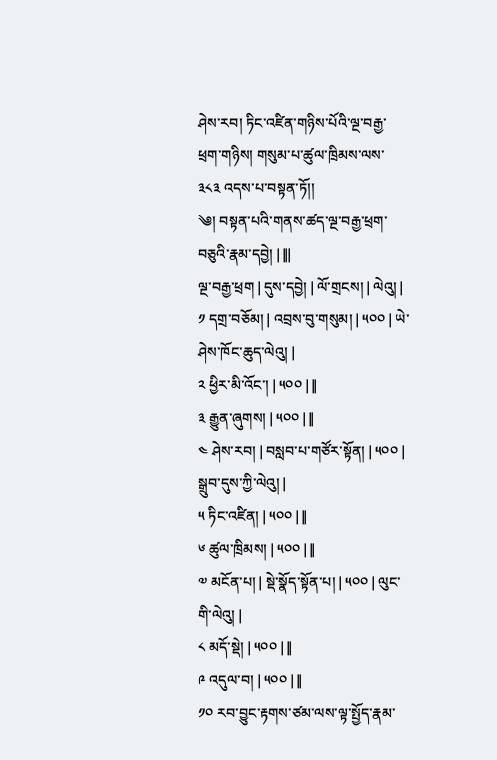ཤེས་རབ། ཏིང་འཛིན་གཉིས་པོའི་ལྔ་བརྒྱ་ཕྲག་གཉིས། གསུམ་པ་ཚུལ་ཁྲིམས་ལས་ ༣༨༣ འདས་པ་བསྟན་ཏོ།།
༄། བསྟན་པའི་གནས་ཚད་ལྔ་བརྒྱ་ཕྲག་བཅུའི་རྣམ་དབྱེ། | |||
ལྔ་བརྒྱ་ཕྲག | དུས་དབྱེ། | ལོ་གྲངས། | ལེའུ། |
༡ དགྲ་བཅོམ། | འབྲས་བུ་གསུམ། | ༥༠༠ | ཡེ་ཤེས་ཁོང་ཆུད་ལེའུ། |
༢ ཕྱིར་མི་འོང་། | ༥༠༠ | ||
༣ རྒྱུན་ཞུགས། | ༥༠༠ | ||
༤ ཤེས་རབ། | བསླབ་པ་གཙོར་སྟོན། | ༥༠༠ | སྒྲུབ་དུས་ཀྱི་ལེའུ། |
༥ ཏིང་འཛིན། | ༥༠༠ | ||
༦ ཚུལ་ཁྲིམས། | ༥༠༠ | ||
༧ མངོན་པ། | སྡེ་སྣོད་སྟོན་པ། | ༥༠༠ | ལུང་གི་ལེའུ། |
༨ མདོ་སྡེ། | ༥༠༠ | ||
༩ འདུལ་བ། | ༥༠༠ | ||
༡༠ རབ་བྱུང་རྟགས་ཙམ་ལས་ལྟ་སྤྱོད་རྣམ་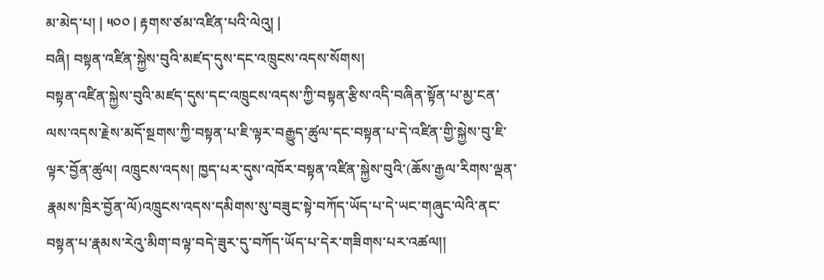མ་མེད་པ། | ༥༠༠ | རྟགས་ཙམ་འཛིན་པའི་ལེའུ། |
བཞི། བསྟན་འཛིན་སྐྱེས་བུའི་མཛད་དུས་དང་འཁྲུངས་འདས་སོགས།
བསྟན་འཛིན་སྐྱེས་བུའི་མཛད་དུས་དང་འཁྲུངས་འདས་ཀྱི་བསྟན་རྩིས་འདི་བཞིན་སྟོན་པ་མྱ་ངན་ལས་འདས་རྗེས་མདོ་སྔགས་ཀྱི་བསྟན་པ་ཇི་ལྟར་བརྒྱུད་ཚུལ་དང་བསྟན་པ་དེ་འཛིན་གྱི་སྐྱེས་བུ་ཇི་ལྟར་བྱོན་ཚུལ། འཁྲུངས་འདས། ཁྱད་པར་དུས་འཁོར་བསྟན་འཛིན་སྐྱེས་བུའི་(ཆོས་རྒྱལ་རིགས་ལྡན་རྣམས་ཁྲིར་བྱོན་ལོ)འཁྲུངས་འདས་དམིགས་སུ་བཟུང་སྟེ་བཀོད་ཡོད་པ་དེ་ཡང་གཞུང་ལེའི་ནང་བསྟན་པ་རྣམས་རེའུ་མིག་བལྟ་བདེ་ཟུར་དུ་བཀོད་ཡོད་པ་དེར་གཟིགས་པར་འཚལ།།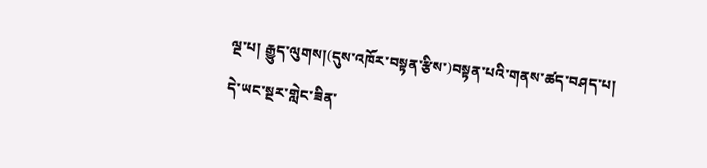ལྔ་པ། རྒྱུད་ལུགས།(དུས་འཁོར་བསྟན་རྩིས་)བསྟན་པའི་གནས་ཚད་བཤད་པ།
དེ་ཡང་སྔར་གླེང་ཟིན་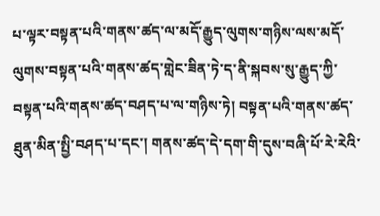པ་ལྟར་བསྟན་པའི་གནས་ཚད་ལ་མདོ་རྒྱུད་ལུགས་གཉིས་ལས་མདོ་ལུགས་བསྟན་པའི་གནས་ཚད་གླེང་ཟིན་ཏེ་ད་ནི་སྐབས་སུ་རྒྱུད་ཀྱི་བསྟན་པའི་གནས་ཚད་བཤད་པ་ལ་གཉིས་ཏེ། བསྟན་པའི་གནས་ཚད་ཐུན་མིན་སྤྱི་བཤད་པ་དང་། གནས་ཚད་དེ་དག་གི་དུས་བཞི་པོ་རེ་རེའི་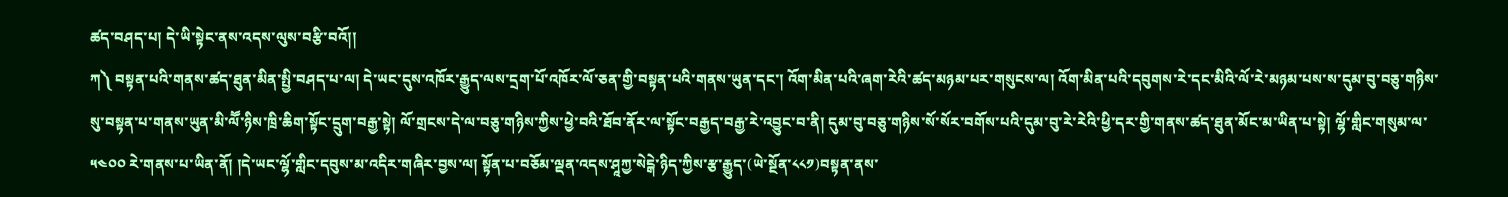ཚད་བཤད་པ། དེ་ཡི་སྟེང་ནས་འདས་ལུས་བརྩི་བའོ།།
ཀ༽ བསྟན་པའི་གནས་ཚད་ཐུན་མིན་སྤྱི་བཤད་པ་ལ། དེ་ཡང་དུས་འཁོར་རྒྱུད་ལས་དྲག་པོ་འཁོར་ལོ་ཅན་གྱི་བསྟན་པའི་གནས་ཡུན་དང་། འོག་མིན་པའི་ཞག་རེའི་ཚད་མཉམ་པར་གསུངས་ལ། འོག་མིན་པའི་དབུགས་རེ་དང་མིའི་ལོ་རེ་མཉམ་པས་ས་དུམ་བུ་བཅུ་གཉིས་སུ་བསྟན་པ་གནས་ཡུན་མི་ལཽ་ཉིས་ཁྲི་ཆིག་སྟོང་དྲུག་བརྒྱ་སྟེ། ལོ་གྲངས་དེ་ལ་བཅུ་གཉིས་ཀྱིས་ཕྱེ་བའི་ཐོབ་ནོར་ལ་སྟོང་བརྒྱད་བརྒྱ་རེ་འབྱུང་བ་ནི། དུམ་བུ་བཅུ་གཉིས་སོ་སོར་བགོས་པའི་དུམ་བུ་རེ་རེའི་ཕྱི་དར་གྱི་གནས་ཚད་ཐུན་མོང་མ་ཡིན་པ་སྟེ། ལྷོ་གླིང་གསུམ་ལ་༥༤༠༠ རེ་གནས་པ་ཡིན་ནོ། །དེ་ཡང་ལྷོ་གླིང་དབུས་མ་འདིར་གཞིར་བྱས་ལ། སྟོན་པ་བཅོམ་ལྡན་འདས་ཤཱཀྱ་སེངྒེ་ཉིད་ཀྱིས་རྩ་རྒྱུད་(ཡེ་སྔོན་༨༨༡)བསྟན་ནས་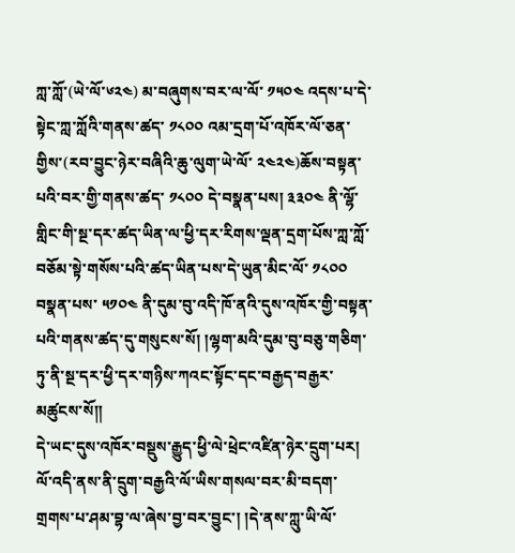ཀླ་ཀློ་(ཡེ་ལོ་༦༢༤) མ་བཞུགས་བར་ལ་ལོ་ ༡༥༠༤ འདས་པ་དེ་སྟེང་ཀླ་ཀློའི་གནས་ཚད་ ༡༨༠༠ འམ་དྲག་པོ་འཁོར་ལོ་ཅན་གྱིས་(རབ་བྱུང་ཉེར་བཞིའི་ཆུ་ལུག་ཡེ་ལོ་ ༢༤༢༤)ཆོས་བསྟན་པའི་བར་གྱི་གནས་ཚད་ ༡༨༠༠ དེ་བསྣན་པས། ༣༣༠༤ ནི་ལྷོ་གླིང་གི་སྔ་དར་ཚད་ཡིན་ལ་ཕྱི་དར་རིགས་ལྡན་དྲག་པོས་ཀླ་ཀློ་བཅོམ་སྟེ་གསོས་པའི་ཚད་ཡིན་པས་དེ་ཡུན་མིང་ལོ་ ༡༨༠༠ བསྣན་པས་ ༥༡༠༤ ནི་དུམ་བུ་འདི་ཁོ་ནའི་དུས་འཁོར་གྱི་བསྟན་པའི་གནས་ཚད་དུ་གསུངས་སོ། །ལྷག་མའི་དུམ་བུ་བཅུ་གཅིག་ཏུ་ནི་སྔ་དར་ཕྱི་དར་གཉིས་ཀའང་སྟོང་དང་བརྒྱད་བརྒྱར་མཚུངས་སོ།།
དེ་ཡང་དུས་འཁོར་བསྡུས་རྒྱུད་ཕྱི་ལེ་ཕྲེང་འཛིན་ཉེར་དྲུག་པར། ལོ་འདི་ནས་ནི་དྲུག་བརྒྱའི་ལོ་ཡིས་གསལ་བར་མི་བདག་གྲགས་པ་ཤམ་བྷ་ལ་ཞེས་བྱ་བར་བྱུང་། །དེ་ནས་ཀླུ་ཡི་ལོ་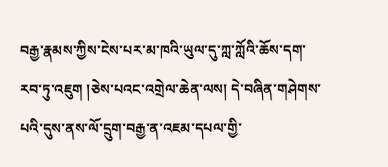བརྒྱ་རྣམས་ཀྱིས་ངེས་པར་མ་ཁའི་ཡུལ་དུ་ཀླ་ཀློའི་ཆོས་དག་རབ་ཏུ་འཇུག །ཅེས་པའང་འགྲེལ་ཆེན་ལས། དེ་བཞིན་གཤེགས་པའི་དུས་ནས་ལོ་དྲུག་བརྒྱ་ན་འཇམ་དཔལ་གྱི་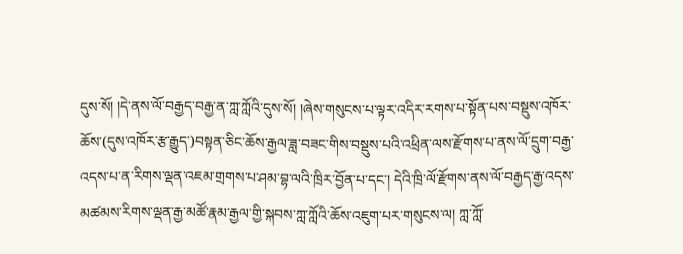དུས་སོ། །དེ་ནས་ལོ་བརྒྱད་བརྒྱ་ན་ཀླ་ཀློའི་དུས་སོ། །ཞེས་གསུངས་པ་ལྟར་འདིར་རགས་པ་སྟོན་པས་བསྡུས་འཁོར་ཆོས་(དུས་འཁོར་རྩ་རྒྱུད་)བསྟན་ཅིང་ཆོས་རྒྱལ་ཟླ་བཟང་གིས་བསྡུས་པའི་འཕྲིན་ལས་རྫོགས་པ་ནས་ལོ་དྲུག་བརྒྱ་འདས་པ་ན་རིགས་ལྡན་འཇམ་གྲགས་པ་ཤམ་བྷ་ལའི་ཁྲིར་བྱོན་པ་དང་། དེའི་ཁྲི་ལོ་རྫོགས་ནས་ལོ་བརྒྱད་རྒྱ་འདས་མཚམས་རིགས་ལྡན་རྒྱ་མཚོ་རྣམ་རྒྱལ་གྱི་སྐབས་ཀླ་ཀློའི་ཆོས་འཇུག་པར་གསུངས་ལ། ཀླ་ཀློ་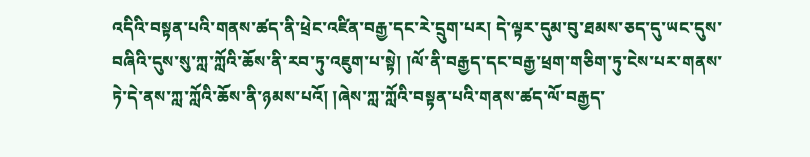འདིའི་བསྟན་པའི་གནས་ཚད་ནི་ཕྲེང་འཛིན་བརྒྱ་དང་རེ་དྲུག་པར། དེ་ལྟར་དུམ་བུ་ཐམས་ཅད་དུ་ཡང་དུས་བཞིའི་དུས་སུ་ཀླ་ཀློའི་ཆོས་ནི་རབ་ཏུ་འཇུག་པ་སྟེ། །ལོ་ནི་བརྒྱད་དང་བརྒྱ་ཕྲག་གཅིག་ཏུ་ངེས་པར་གནས་ཏེ་དེ་ནས་ཀླ་ཀློའི་ཆོས་ནི་ཉམས་པའོ། །ཞེས་ཀླ་ཀློའི་བསྟན་པའི་གནས་ཚད་ལོ་བརྒྱད་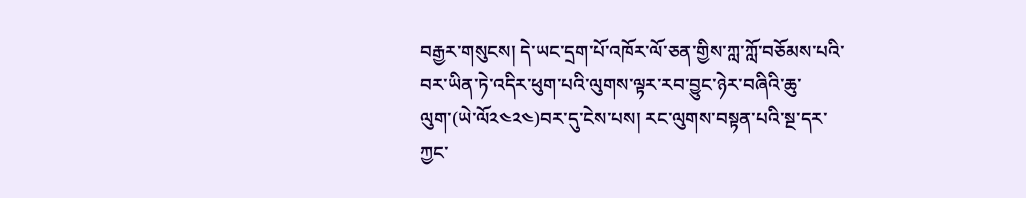བརྒྱར་གསུངས། དེ་ཡང་དྲག་པོ་འཁོར་ལོ་ཅན་གྱིས་ཀླ་ཀློ་བཅོམས་པའི་བར་ཡིན་ཏེ་འདིར་ཕུག་པའི་ལུགས་ལྟར་རབ་བྱུང་ཉེར་བཞིའི་ཆུ་ལུག་(ཡེ་ལོ༢༤༢༤)བར་དུ་ངེས་པས། རང་ལུགས་བསྟན་པའི་སྔ་དར་ཀྱང་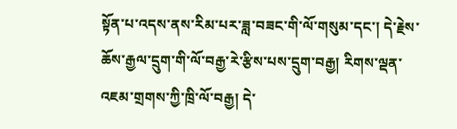སྟོན་པ་འདས་ནས་རིམ་པར་ཟླ་བཟང་གི་ལོ་གསུམ་དང་། དེ་རྗེས་ཆོས་རྒྱལ་དྲུག་གི་ལོ་བརྒྱ་རེ་རྩིས་པས་དྲུག་བརྒྱ། རིགས་ལྡན་འཇམ་གྲགས་ཀྱི་ཁྲི་ལོ་བརྒྱ། དེ་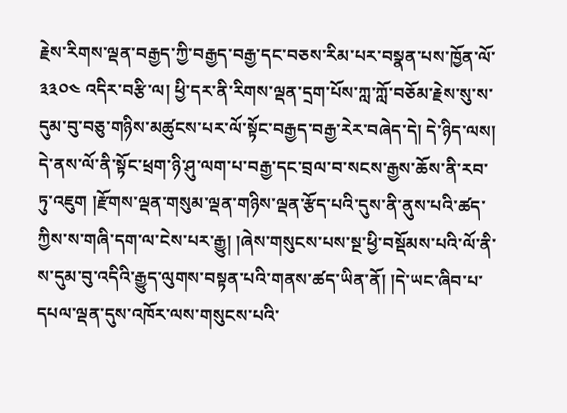རྗེས་རིགས་ལྡན་བརྒྱད་ཀྱི་བརྒྱད་བརྒྱ་དང་བཅས་རིམ་པར་བསྣན་པས་ཁྱོན་ལོ་ ༣༣༠༤ འདིར་བརྩི་ལ། ཕྱི་དར་ནི་རིགས་ལྡན་དྲག་པོས་ཀླ་ཀློ་བཅོམ་རྗེས་སུ་ས་དུམ་བུ་བཅུ་གཉིས་མཚུངས་པར་ལོ་སྟོང་བརྒྱད་བརྒྱ་རེར་བཞེད་དེ། དེ་ཉིད་ལས། དེ་ནས་ལོ་ནི་སྟོང་ཕྲག་ཉི་ཤུ་ལག་པ་བརྒྱ་དང་བྲལ་བ་སངས་རྒྱས་ཆོས་ནི་རབ་ཏུ་འཇུག །རྫོགས་ལྡན་གསུམ་ལྡན་གཉིས་ལྡན་རྩོད་པའི་དུས་ནི་ནུས་པའི་ཚད་ཀྱིས་ས་གཞི་དག་ལ་ངེས་པར་རྒྱུ། །ཞེས་གསུངས་པས་སྔ་ཕྱི་བསྡོམས་པའི་ལོ་ནི་ས་དུམ་བུ་འདིའི་རྒྱུད་ལུགས་བསྟན་པའི་གནས་ཚད་ཡིན་ནོ། །དེ་ཡང་ཞིབ་པ་དཔལ་ལྡན་དུས་འཁོར་ལས་གསུངས་པའི་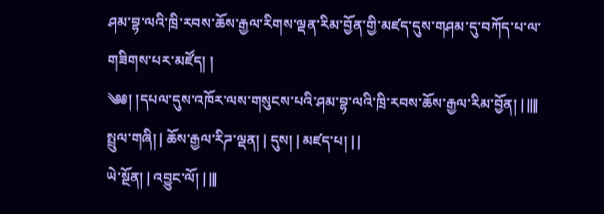ཤམ་བྷ་ལའི་ཁྲི་རབས་ཆོས་རྒྱལ་རིགས་ལྡན་རིམ་བྱོན་གྱི་མཛད་དུས་གཤམ་དུ་བཀོད་པ་ལ་གཟིགས་པར་མཛོད། །
༄༅། །དཔལ་དུས་འཁོར་ལས་གསུངས་པའི་ཤམ་བྷ་ལའི་ཁྲི་རབས་ཆོས་རྒྱལ་རིམ་བྱོན། | ||||
སྤྲུལ་གཞི། | ཆོས་རྒྱལ་རིཌ་ལྡན། | དུས། | མཛད་པ། | |
ཡེ་སྔོན། | འབྱུང་ལོ། | |||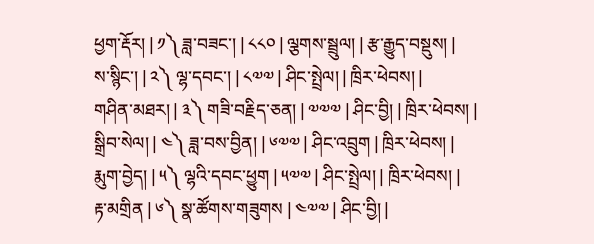ཕྱག་རྡོར། | ༡༽ ཟླ་བཟང་། | ༨༨༠ | ལྕགས་སྦྲུལ། | རྩ་རྒྱུད་བསྡུས། |
ས་སྙིང་། | ༢༽ ལྷ་དབང་། | ༨༧༧ | ཤིང་སྤྲེལ། | ཁྲིར་ཕེབས། |
གཤིན་མཐར། | ༣༽ གཟི་བརྗིད་ཅན། | ༧༧༧ | ཤིང་བྱི། | ཁྲིར་ཕེབས། |
སྒྲིབ་སེལ། | ༤༽ ཟླ་བས་བྱིན། | ༦༧༧ | ཤིང་འབྲུག | ཁྲིར་ཕེབས། |
རྨུག་བྱེད། | ༥༽ ལྷའི་དབང་ཕྱུག | ༥༧༧ | ཤིང་སྤྲེལ། | ཁྲིར་ཕེབས། |
རྟ་མགྲིན | ༦༽ སྣ་ཚོགས་གཟུགས | ༤༧༧ | ཤིང་བྱི། |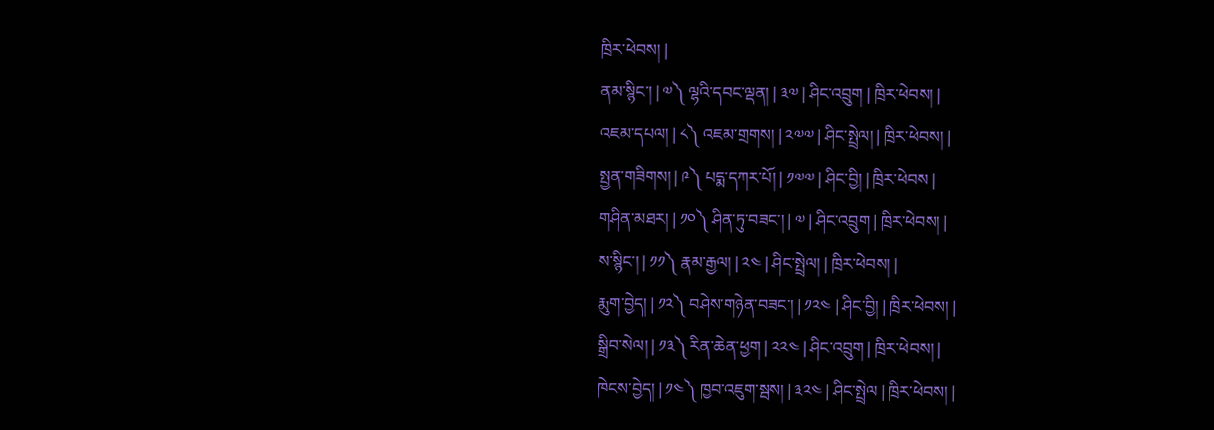ཁྲིར་ཕེབས། |
ནམ་སྙིང་། | ༧༽ ལྷའི་དབང་ལྡན། | ༣༧ | ཤིང་འབྲུག | ཁྲིར་ཕེབས། |
འཇམ་དཔལ། | ༨༽ འཇམ་གྲགས། | ༢༧༧ | ཤིང་སྤྲེལ། | ཁྲིར་ཕེབས། |
སྤྱན་གཟིགས། | ༩༽ པདྨ་དཀར་པོ། | ༡༧༧ | ཤིང་བྱི། | ཁྲིར་ཕེབས |
གཤིན་མཐར། | ༡༠༽ ཤིན་ཏུ་བཟང་། | ༧ | ཤིང་འབྲུག | ཁྲིར་ཕེབས། |
ས་སྙིང་། | ༡༡༽ རྣམ་རྒྱལ། | ༢༤ | ཤིང་སྤྲེལ། | ཁྲིར་ཕེབས། |
རྨུག་བྱེད། | ༡༢༽ བཤེས་གཉེན་བཟང་། | ༡༢༤ | ཤིང་བྱི། | ཁྲིར་ཕེབས། |
སྒྲིབ་སེལ། | ༡༣༽ རིན་ཆེན་ཕྱག | ༢༢༤ | ཤིང་འབྲུག | ཁྲིར་ཕེབས། |
ཁེངས་བྱེད། | ༡༤༽ ཁྱབ་འཇུག་སྦས། | ༣༢༤ | ཤིང་སྤྲེལ | ཁྲིར་ཕེབས། |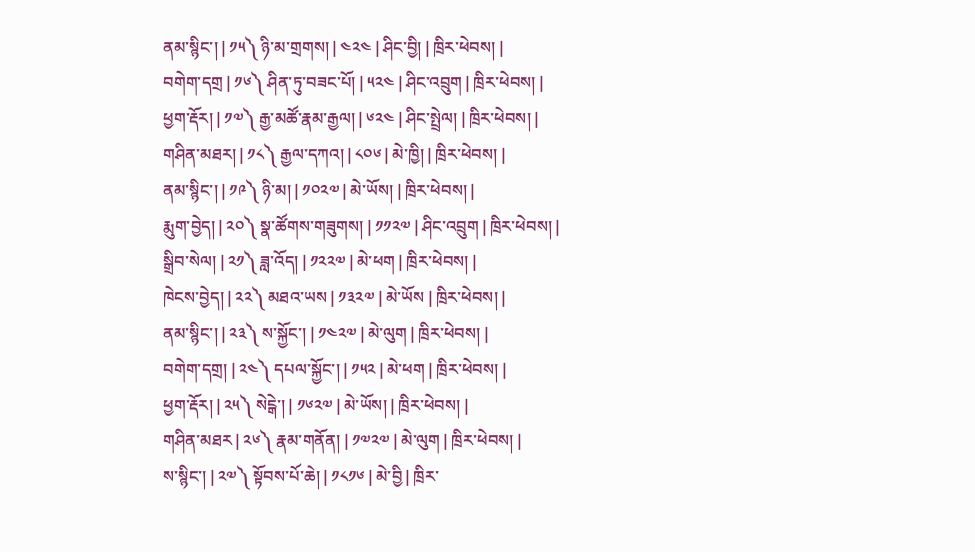ནམ་སྙིང་། | ༡༥༽ ཉི་མ་གྲགས། | ༤༢༤ | ཤིང་བྱི། | ཁྲིར་ཕེབས། |
བགེག་དགྲ | ༡༦༽ ཤིན་ཏུ་བཟང་པོ། | ༥༢༤ | ཤིང་འབྲུག | ཁྲིར་ཕེབས། |
ཕྱག་རྡོར། | ༡༧༽ རྒྱ་མཚོ་རྣམ་རྒྱལ། | ༦༢༤ | ཤིང་སྤྲེལ། | ཁྲིར་ཕེབས། |
གཤིན་མཐར། | ༡༨༽ རྒྱལ་དཀའ། | ༨༠༦ | མེ་ཁྱི། | ཁྲིར་ཕེབས། |
ནམ་སྙིང་། | ༡༩༽ ཉི་མ། | ༡༠༢༧ | མེ་ཡོས། | ཁྲིར་ཕེབས། |
རྨུག་བྱེད། | ༢༠༽ སྣ་ཚོགས་གཟུགས། | ༡༡༢༧ | ཤིང་འབྲུག | ཁྲིར་ཕེབས། |
སྒྲིབ་སེལ། | ༢༡༽ ཟླ་འོད། | ༡༢༢༧ | མེ་ཕག | ཁྲིར་ཕེབས། |
ཁེངས་བྱེད། | ༢༢༽ མཐའ་ཡས | ༡༣༢༧ | མེ་ཡོས | ཁྲིར་ཕེབས། |
ནམ་སྙིང་། | ༢༣༽ ས་སྐྱོང་། | ༡༤༢༧ | མེ་ལུག | ཁྲིར་ཕེབས། |
བགེག་དགྲ། | ༢༤༽ དཔལ་སྐྱོང་། | ༡༥༢ | མེ་ཕག | ཁྲིར་ཕེབས། |
ཕྱག་རྡོར། | ༢༥༽ སེངྒེ་། | ༡༦༢༧ | མེ་ཡོས། | ཁྲིར་ཕེབས། |
གཤིན་མཐར | ༢༦༽ རྣམ་གནོན། | ༡༧༢༧ | མེ་ལུག | ཁྲིར་ཕེབས། |
ས་སྙིང་། | ༢༧༽ སྟོབས་པོ་ཆེ། | ༡༨༡༦ | མེ་བྱི | ཁྲིར་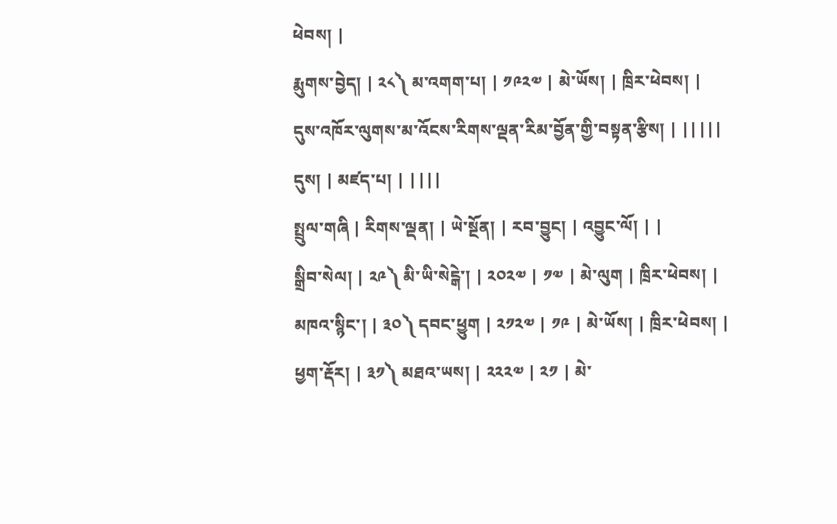ཕེབས། |
རྨུགས་བྱེད། | ༢༨༽ མ་འགག་པ། | ༡༩༢༧ | མེ་ཡོས། | ཁྲིར་ཕེབས། |
དུས་འཁོར་ལུགས་མ་འོངས་རིགས་ལྡན་རིམ་བྱོན་གྱི་བསྟན་རྩིས། | |||||
དུས། | མཛད་པ། | ||||
སྤྲུལ་གཞི | རིགས་ལྡན། | ཡེ་སྔོན། | རབ་བྱུང། | འབྱུང་ལོ། | |
སྒྲིབ་སེལ། | ༢༩༽ མི་ཡི་སེངྒེ་། | ༢༠༢༧ | ༡༧ | མེ་ལུག | ཁྲིར་ཕེབས། |
མཁའ་སྙིང་། | ༣༠༽ དབང་ཕྱུག | ༢༡༢༧ | ༡༩ | མེ་ཡོས། | ཁྲིར་ཕེབས། |
ཕྱག་རྡོར། | ༣༡༽ མཐའ་ཡས། | ༢༢༢༧ | ༢༡ | མེ་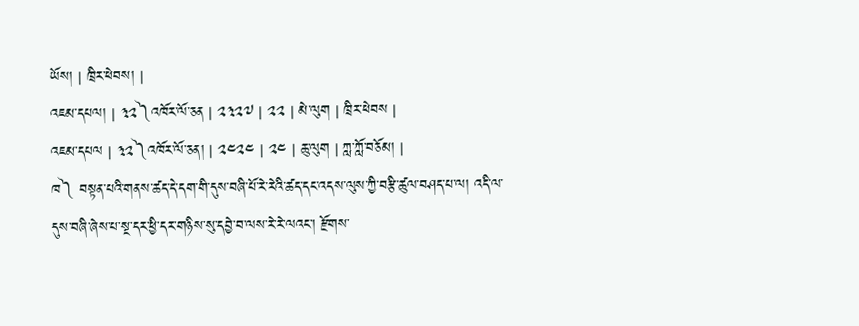ཡོས། | ཁྲིར་ཕེབས། |
འཇམ་དཔལ། | ༣༢༽འཁོར་ལོ་ཅན | ༢༣༢༧ | ༢༢ | མེ་ལུག | ཁྲིར་ཕེབས |
འཇམ་དཔལ | ༣༢༽འཁོར་ལོ་ཅན། | ༢༤༢༤ | ༢༤ | ཆུ་ལུག | ཀླ་ཀློ་བཅོམ། |
ཁ༽ བསྟན་པའི་གནས་ཚད་དེ་དག་གི་དུས་བཞི་པོ་རེ་རེའི་ཚད་དང་འདས་ལུས་ཀྱི་བརྩི་ཚུལ་བཤད་པ་ལ། འདི་ལ་དུས་བཞི་ཞེས་པ་སྔ་དར་ཕྱི་དར་གཉིས་སུ་དབྱེ་བ་ལས་རེ་རེ་ལའང་། རྫོགས་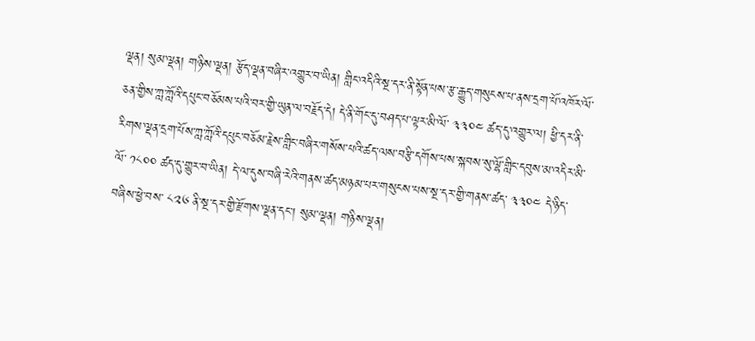ལྡན། སུམ་ལྡན། གཉིས་ལྡན། རྩོད་ལྡན་བཞིར་འགྱུར་བ་ཡིན། གླིང་འདིའི་སྔ་དར་ནི་སྟོན་པས་རྩ་རྒྱུད་གསུངས་པ་ནས་དྲག་པོ་འཁོར་ལོ་ཅན་གྱིས་ཀླ་ཀློའི་དཔུང་བཅོམས་པའི་བར་གྱི་ཡུན་ལ་བརྗོད་དེ། དེ་ནི་གོང་དུ་བཤད་པ་ལྟར་མི་ལོ་ ༣༣༠༤ ཚད་དུ་འགྱུར་ལ། ཕྱི་དར་ནི་རིགས་ལྡན་དྲག་པོས་ཀླ་ཀློའི་དཔུང་བཅོམ་རྗེས་གླིང་བཞིར་གསོས་པའི་ཚད་ལས་བརྩི་དགོས་པས་སྐབས་སུ་ལྷོ་གླིང་དབུས་མ་འདིར་མི་ལོ་ ༡༨༠༠ ཚད་དུ་གྱུར་བ་ཡིན། དེ་ལ་དུས་བཞི་རེའི་གནས་ཚད་མཉམ་པར་གསུངས་པས་སྔ་དར་གྱི་གནས་ཚད་ ༣༣༠༤ དེ་ཉིད་བཞིས་ཕྱེ་བས་ ༨༢༦ ནི་སྔ་དར་གྱི་རྫོགས་ལྡན་དང་། སུམ་ལྡན། གཉིས་ལྡན།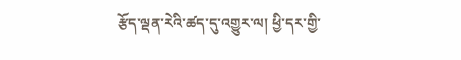རྩོད་ལྡན་རེའི་ཚད་དུ་འགྱུར་ལ། ཕྱི་དར་གྱི་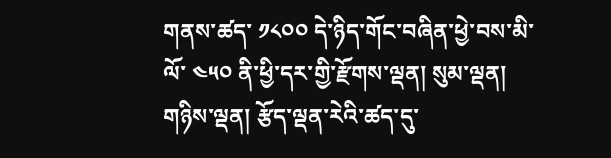གནས་ཚད་ ༡༨༠༠ དེ་ཉིད་གོང་བཞིན་ཕྱེ་བས་མི་ལོ་ ༤༥༠ ནི་ཕྱི་དར་གྱི་རྫོགས་ལྡན། སུམ་ལྡན། གཉིས་ལྡན། རྩོད་ལྡན་རེའི་ཚད་དུ་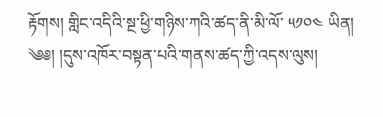རྟོགས། གླིང་འདིའི་སྔ་ཕྱི་གཉིས་ཀའི་ཚད་ནི་མི་ལོ་ ༥༡༠༤ ཡིན།
༄༅། །དུས་འཁོར་བསྟན་པའི་གནས་ཚད་ཀྱི་འདས་ལུས།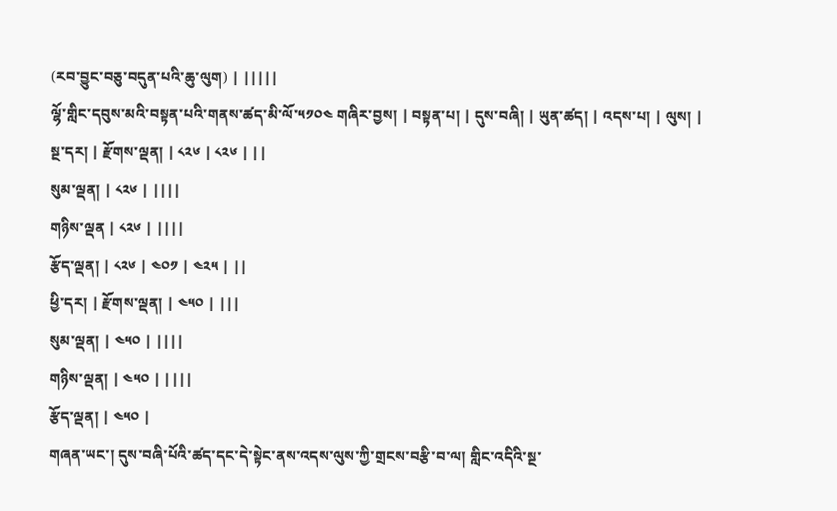(རབ་བྱུང་བཅུ་བདུན་པའི་ཆུ་ལུག) | |||||
ལྷོ་གླིང་དབུས་མའི་བསྟན་པའི་གནས་ཚད་མི་ལོ་༥༡༠༤ གཞིར་བྱས། | བསྟན་པ། | དུས་བཞི། | ཡུན་ཚད། | འདས་པ། | ལུས། |
སྔ་དར། | རྫོགས་ལྡན། | ༨༢༦ | ༨༢༦ | ||
སུམ་ལྡན། | ༨༢༦ | ||||
གཉིས་ལྡན | ༨༢༦ | ||||
རྩོད་ལྡན། | ༨༢༦ | ༤༠༡ | ༤༢༥ | ||
ཕྱི་དར། | རྫོགས་ལྡན། | ༤༥༠ | |||
སུམ་ལྡན། | ༤༥༠ | ||||
གཉིས་ལྡན། | ༤༥༠ | ||||
རྩོད་ལྡན། | ༤༥༠ |
གཞན་ཡང་། དུས་བཞི་པོའི་ཚད་དང་དེ་སྟེང་ནས་འདས་ལུས་ཀྱི་གྲངས་བརྩི་བ་ལ། གླིང་འདིའི་སྔ་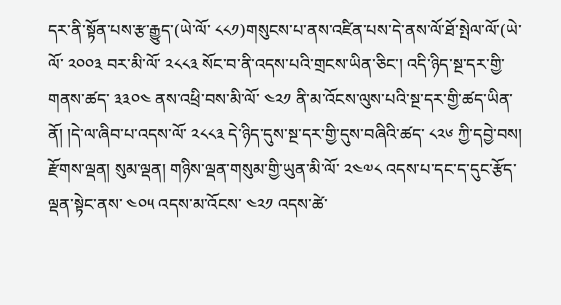དར་ནི་སྟོན་པས་རྩ་རྒྱུད་(ཡེ་ལོ་ ༨༨༡)གསུངས་པ་ནས་འཛིན་པས་དེ་ནས་ལོ་ཐོ་སྤེལ་ལོ་(ཡེ་ལོ་ ༢༠༠༣ བར་མི་ལོ་ ༢༨༨༣ སོང་བ་ནི་འདས་པའི་གྲངས་ཡིན་ཅིང་། འདི་ཉིད་སྔ་དར་གྱི་གནས་ཚད་ ༣༣༠༤ ནས་འཕྲི་བས་མི་ལོ་ ༤༢༡ ནི་མ་འོངས་ལུས་པའི་སྔ་དར་གྱི་ཚད་ཡིན་ནོ། །དེ་ལ་ཞིབ་པ་འདས་ལོ་ ༢༨༨༣ དེ་ཉིད་དུས་སྔ་དར་གྱི་དུས་བཞིའི་ཚད་ ༨༢༦ ཀྱི་དབྱེ་བས། རྫོགས་ལྡན། སུམ་ལྡན། གཉིས་ལྡན་གསུམ་གྱི་ཡུན་མི་ལོ་ ༢༤༧༨ འདས་པ་དང་ད་དུང་རྩོད་ལྡན་སྟེང་ནས་ ༤༠༥ འདས་མ་འོངས་ ༤༢༡ འདས་ཚེ་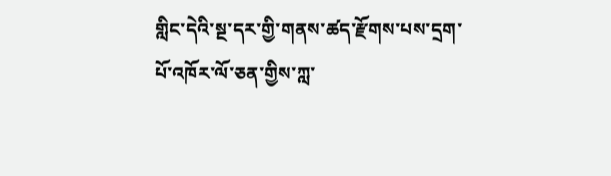གླིང་དེའི་སྔ་དར་གྱི་གནས་ཚད་རྫོགས་པས་དྲག་པོ་འཁོར་ལོ་ཅན་གྱིས་ཀླ་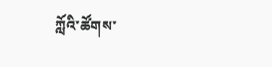ཀློའི་ཚོགས་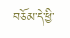བཅོམ་དེ་ཕྱི་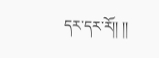དར་དར་རོ།། །།